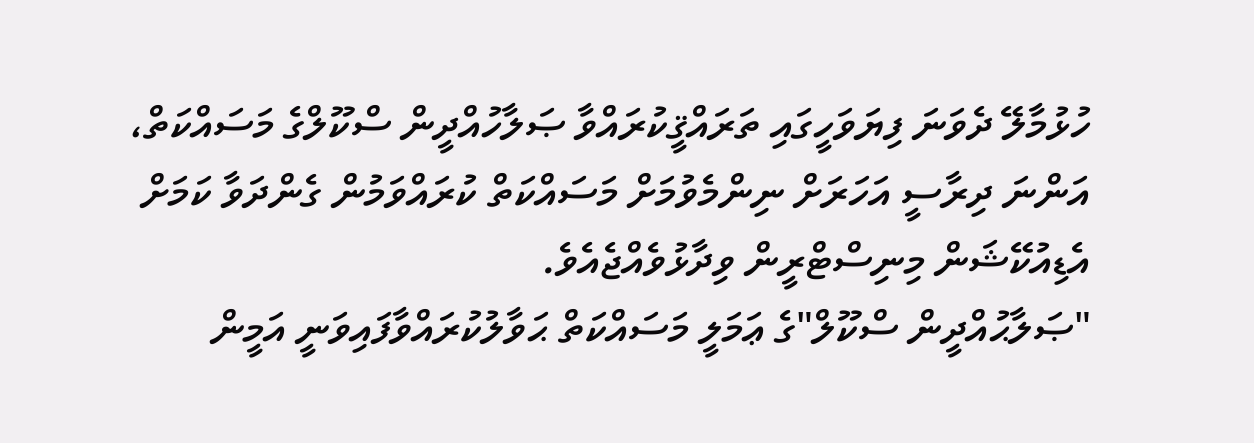ހުޅުމާލޭ ދެވަނަ ފިޔަވަހީގައި ތަރައްޤީކުރައްވާ ޞަލާހުއްދީން ސްކޫލްގެ މަސައްކަތް، އަންނަ ދިރާސީ އަހަރަށް ނިންމެވުމަށް މަސައްކަތް ކުރައްވަމުން ގެންދަވާ ކަމަށް އެޑިއުކޭޝަން މިނިސްޓްރީން ވިދާޅުވެއްޖެއެވެ.
"ޞަލާޙުއްދީން ސްކޫލް"ގެ ޢަމަލީ މަސައްކަތް ޙަވާލުކުރައްވާފައިވަނީ އަމީން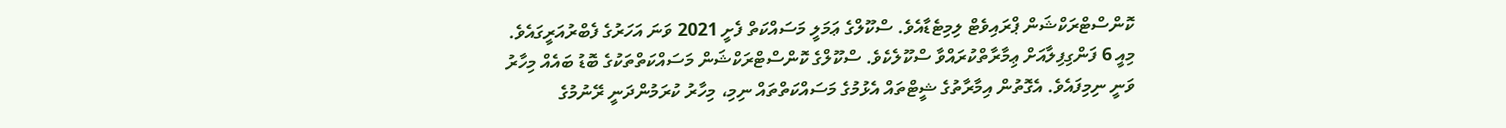ކޮންސްޓްރަކްޝަން ޕްރައިވެޓް ލިމިޓެޑާއެވެ. ސްކޫލްގެ ޢަމަލީ މަސައްކަތް ފެށީ 2021 ވަނަ އަހަރުގެ ފެބްރުއަރީގައެވެ.
މިއީ 6 ފަންގިފިލާއަށް ޢިމާރާތްކުރައްވާ ސްކޫލެކެވެ. ސްކޫލްގެ ކޮންސްޓްރަކްޝަން މަސައްކަތްތަކުގެ ބޮޑު ބައެއް މިހާރު ވަނީ ނިމިފައެވެ. އެގޮތުން އިމާރާތުގެ ޝީޓްތައް އެޅުމުގެ މަސައްކަތްތައް ނިމި، މިހާރު ކުރަމުންދަނީ ރޭނުމުގެ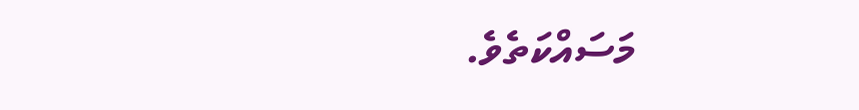މަސައްކަތެވެ.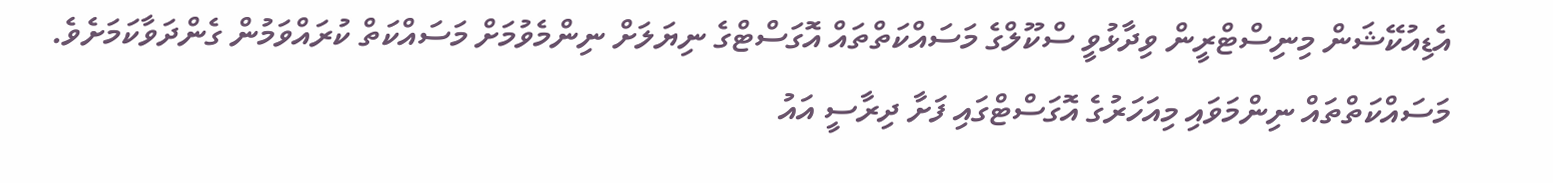އެޑިއުކޭޝަން މިނިސްޓްރީން ވިދާޅުވީ ސްކޫލްގެ މަސައްކަތްތައް އޮގަސްޓްގެ ނިޔަލަށް ނިންމެވުމަށް މަސައްކަތް ކުރައްވަމުން ގެންދަވާކަމަށެވެ. މަސައްކަތްތައް ނިންމަވައި މިއަހަރުގެ އޮގަސްޓްގައި ފަށާ ދިރާސީ އައު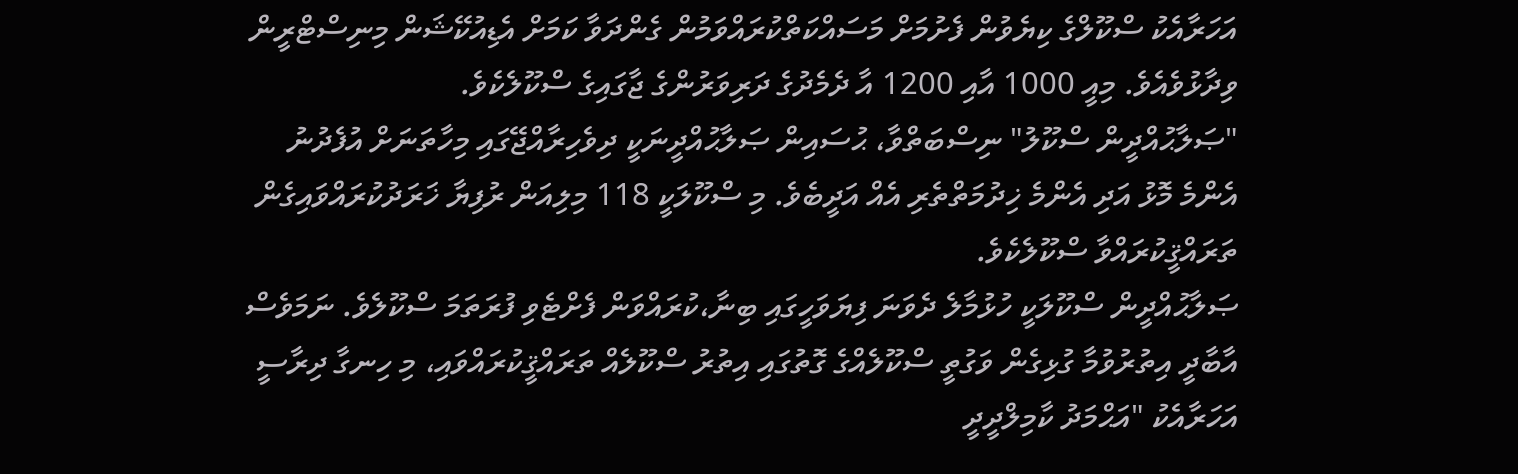އަހަރާއެކު ސްކޫލްގެ ކިޔެވުން ފެށުމަށް މަސައްކަތްކުރައްވަމުން ގެންދަވާ ކަމަށް އެޑިއުކޭޝަން މިނިސްޓްރީން ވިދާޅުވެއެވެ. މިއީ 1000 އާއި 1200 އާ ދެމެދުގެ ދަރިވަރުންގެ ޖާގައިގެ ސްކޫލެކެވެ.
"ޞަލާޙުއްދީން ސްކޫލު" ނިސްބަތްވާ، ޙުސައިން ޞަލާޙުއްދީނަކީ ދިވެހިރާއްޖޭގައި މިހާތަނަށް އުފެދުނު އެންމެ މޮޅު އަދި އެންމެ ޚިދުމަތްތެރި އެއް އަދީބެވެ. މި ސްކޫލަކީ 118 މިލިއަން ރުފިޔާ ޚަރަދުކުރައްވައިގެން ތަރައްޤީކުރައްވާ ސްކޫލެކެވެ.
ޞަލާޙުއްދީން ސްކޫލަކީ ހުޅުމާލެ ދެވަނަ ފިޔަވަހީގައި ބިނާ،ކުރައްވަން ފެށްޓެވި ފުރަތަމަ ސްކޫލެވެ. ނަމަވެސް އާބާދީ އިތުރުވުމާ ގުޅިގެން ވަގުތީ ސްކޫލެއްގެ ގޮތުގައި އިތުރު ސްކޫލެއް ތަރައްޤީކުރައްވައި، މި ހިނގާ ދިރާސީ އަހަރާއެކު "އަޙްމަދު ކާމިލްދީދީ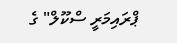ޕްރައިމަރީ ސްކޫލް" ގެ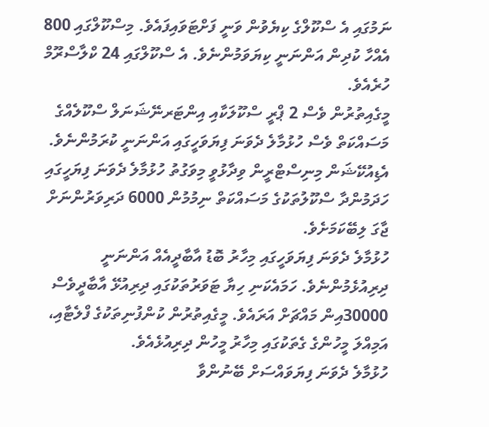ނަމުގައި އެ ސްކޫލްގެ ކިޔެވުން ވަނީ ފަށްޓަވައިފައެވެ. މިސްކޫލްގައި 800 އެއްހާ ކުދިން އަންނަނީ ކިޔަވަމުންނެވެ. އެ ސްކޫލްގައި 24 ކްލާސްރޫމް ހުރެއެވެ.
މީގެއިތުރުން ވެސް 2 ޕްރީ ސްކޫލަކާއި އިންޓަރނޭޝަނަލް ސްކޫލެއްގެ މަސައްކަތް ވެސް ހުޅުމާލެ ދެވަނަ ފިޔަވަހީގައި އަންނަނީ ކުރަމުންނެވެ.
އެޑިއުކޭޝަން މިނިސްޓްރީން ވިދާޅުވީ މިވަގުތު ހުޅުމާލެ ދެވަނަ ފިޔަހީގައި ހަދަމުންދާ ސްކޫލުތަކުގެ މަސައްކަތް ނިމުމުން 6000 ދަރިވަރުންނަށް ޖާގަ ލިބޭކަމަށެވެ.
ހުޅުމާލެ ދެވަނަ ފިޔަވަހީގައި މިހާރު ބޮޑު އާބާދީއެއް އަންނަނީ ދިރިއުޅެމުންނެވެ. ހަމައެކަނި ހިޔާ ޓަވަރުތަކުގައި ދިރިއުޅޭ އާބާދީވެސް 30000އިން މައްޗަށް އަރައެވެ. މީގެއިތުރުން ކުންފުނިތަކުގެ ފްލެޓާއި، އަމިއްލަ މީހުންގެ ގެތަކުގައި މިހާރު މީހުން ދިރިއުޅެއެވެ.
ހުޅުމާލެ ދެވަނަ ފިޔަވައްސަށް ބޭނުންވާ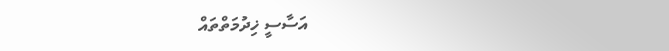އަސާސީ ޚިދުމަތްތައް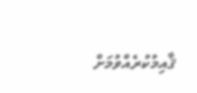ޤާއިމުކުރެއްވުމަށް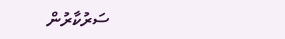ސަރުކާރުން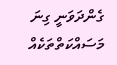ގެންދަވަނީ ގިނަ މަސައްކަތްތަކެއް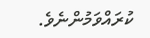ކުރައްވަމުންނެވެ.